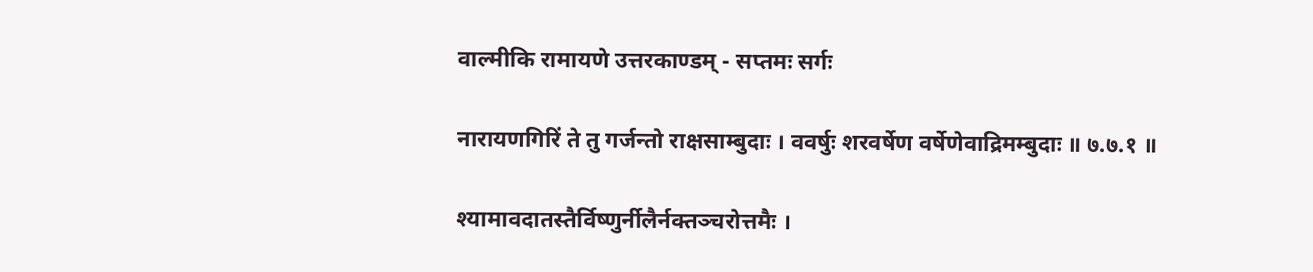वाल्मीकि रामायणे उत्तरकाण्डम् - सप्तमः सर्गः

नारायणगिरिं ते तु गर्जन्तो राक्षसाम्बुदाः । ववर्षुः शरवर्षेण वर्षेणेवाद्रिमम्बुदाः ॥ ७.७.१ ॥

श्यामावदातस्तैर्विष्णुर्नीलैर्नक्तञ्चरोत्तमैः ।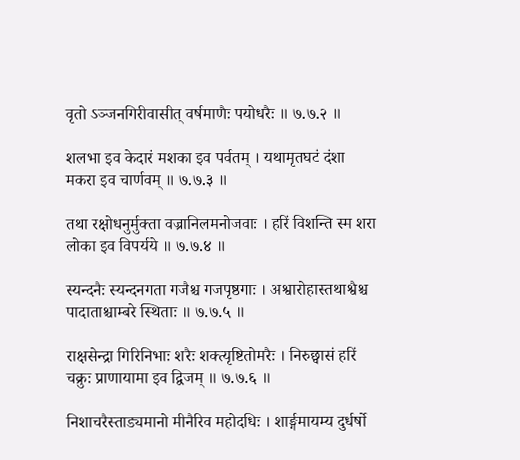वृतो ऽञ्जनगिरीवासीत् वर्षमाणैः पयोधरैः ॥ ७.७.२ ॥

शलभा इव केदारं मशका इव पर्वतम् । यथामृतघटं दंशा मकरा इव चार्णवम् ॥ ७.७.३ ॥

तथा रक्षोधनुर्मुक्ता वज्रानिलमनोजवाः । हरिं विशन्ति स्म शरा लोका इव विपर्यये ॥ ७.७.४ ॥

स्यन्दनैः स्यन्दनगता गजैश्च गजपृष्ठगाः । अश्वारोहास्तथाश्वैश्च पादाताश्चाम्बरे स्थिताः ॥ ७.७.५ ॥

राक्षसेन्द्रा गिरिनिभाः शरैः शक्त्यृष्टितोमरैः । निरुछ्वासं हरिं चक्रुः प्राणायामा इव द्विजम् ॥ ७.७.६ ॥

निशाचरैस्ताड्यमानो मीनैरिव महोदधिः । शार्ङ्गमायम्य दुर्धर्षो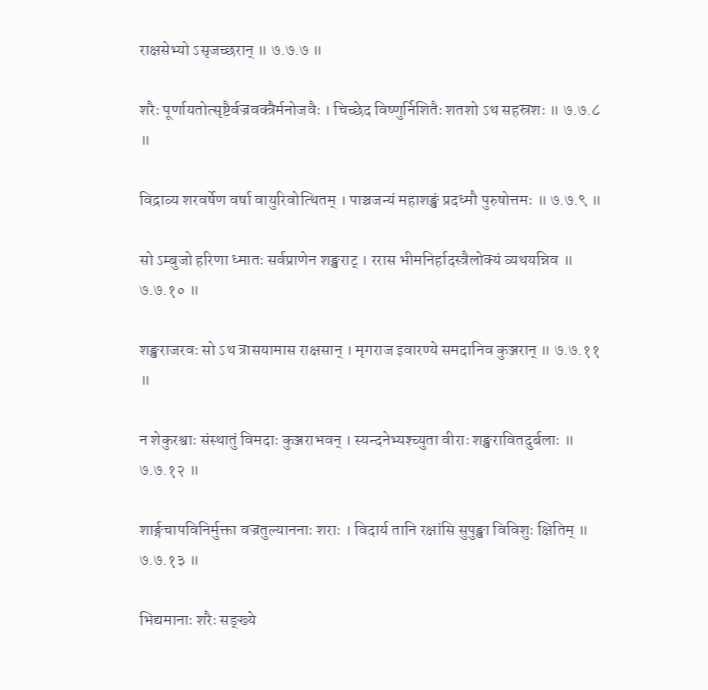राक्षसेभ्यो ऽसृजच्छरान् ॥ ७.७.७ ॥

शरैः पूर्णायतोत्सृष्टैर्वज्रवक्त्रैर्मनोजवैः । चिच्छेद विष्णुर्निशितैः शतशो ऽथ सहस्रशः ॥ ७.७.८ ॥

विद्राव्य शरवर्षेण वर्षा वायुरिवोत्थितम् । पाञ्चजन्यं महाशङ्खं प्रदध्मौ पुरुषोत्तमः ॥ ७.७.९ ॥

सो ऽम्बुजो हरिणा ध्मातः सर्वप्राणेन शङ्खराट् । ररास भीमनिर्हादस्त्रैलोक्यं व्यथयन्निव ॥ ७.७.१० ॥

शङ्खराजरवः सो ऽथ त्रासयामास राक्षसान् । मृगराज इवारण्ये समदानिव कुञ्जरान् ॥ ७.७.११ ॥

न शेकुरश्वाः संस्थातुं विमदाः कुञ्जराभवन् । स्यन्दनेभ्यश्च्युता वीराः शङ्खरावितदुर्बलाः ॥ ७.७.१२ ॥

शार्ङ्गचापविनिर्मुक्ता वज्रतुल्याननाः शराः । विदार्य तानि रक्षांसि सुपुङ्खा विविशुः क्षितिम् ॥ ७.७.१३ ॥

भिद्यमानाः शरैः सङ्ख्ये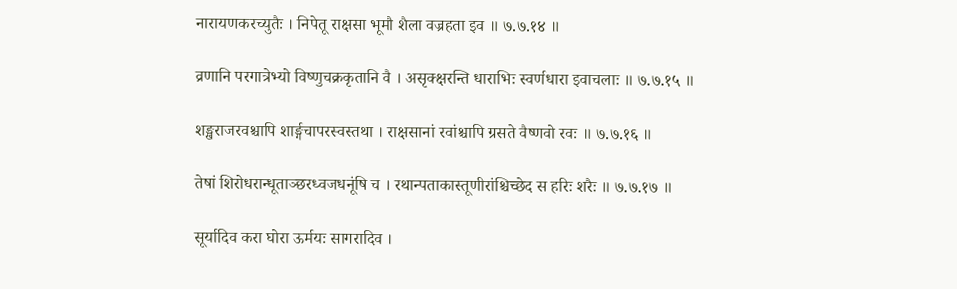नारायणकरच्युतैः । निपेतू राक्षसा भूमौ शैला वज्रहता इव ॥ ७.७.१४ ॥

व्रणानि परगात्रेभ्यो विष्णुचक्रकृतानि वै । असृक्क्षरन्ति धाराभिः स्वर्णधारा इवाचलाः ॥ ७.७.१५ ॥

शङ्खराजरवश्चापि शार्ङ्गचापरस्वस्तथा । राक्षसानां रवांश्चापि ग्रसते वैष्णवो रवः ॥ ७.७.१६ ॥

तेषां शिरोधरान्धूताञ्छरध्वजधनूंषि च । रथान्पताकास्तूणीरांश्चिच्छेद स हरिः शरैः ॥ ७.७.१७ ॥

सूर्यादिव करा घोरा ऊर्मयः सागरादिव ।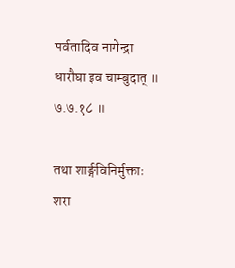पर्वतादिव नागेन्द्रा धारौघा इव चाम्बुदात् ॥ ७.७.१८ ॥

तथा शार्ङ्गविनिर्मुक्ताः शरा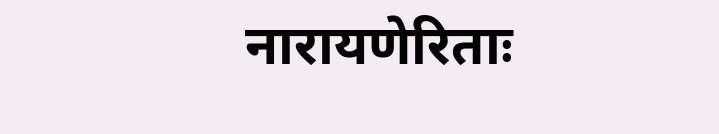नारायणेरिताः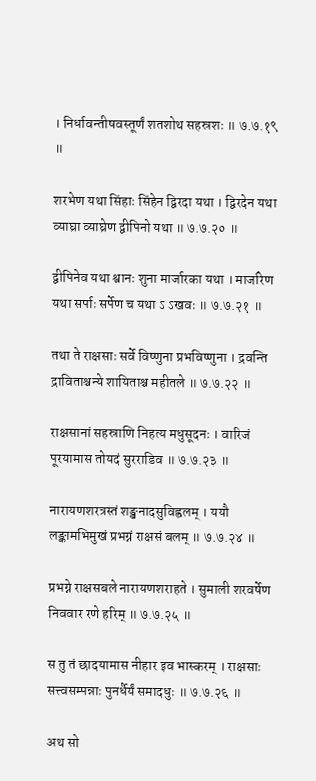। निर्धावन्तीषवस्तूर्णं शतशोथ सहस्रशः ॥ ७.७.१९ ॥

शरभेण यथा सिंहाः सिंहेन द्विरदा यथा । द्विरदेन यथा व्याघ्रा व्याघ्रेण द्वीपिनो यथा ॥ ७.७.२० ॥

द्वीपिनेव यथा श्वानः शुना मार्जारका यथा । मार्जारेण यथा सर्पाः सर्पेण च यथा ऽ ऽखवः ॥ ७.७.२१ ॥

तथा ते राक्षसाः सर्वे विष्णुना प्रभविष्णुना । द्रवन्ति द्राविताश्चन्ये शायिताश्च महीतले ॥ ७.७.२२ ॥

राक्षसानां सहस्राणि निहत्य मधुसूदनः । वारिजं पूरयामास तोयदं सुरराडिव ॥ ७.७.२३ ॥

नारायणशरत्रस्तं शङ्खनादसुविह्वलम् । ययौ लङ्कामभिमुखं प्रभग्नं राक्षसं बलम् ॥ ७.७.२४ ॥

प्रभग्ने राक्षसबले नारायणशराहते । सुमाली शरवर्षेण निववार रणे हरिम् ॥ ७.७.२५ ॥

स तु तं छादयामास नीहार इव भास्करम् । राक्षसाः सत्त्वसम्पन्नाः पुनर्धैर्यं समादधुः ॥ ७.७.२६ ॥

अथ सो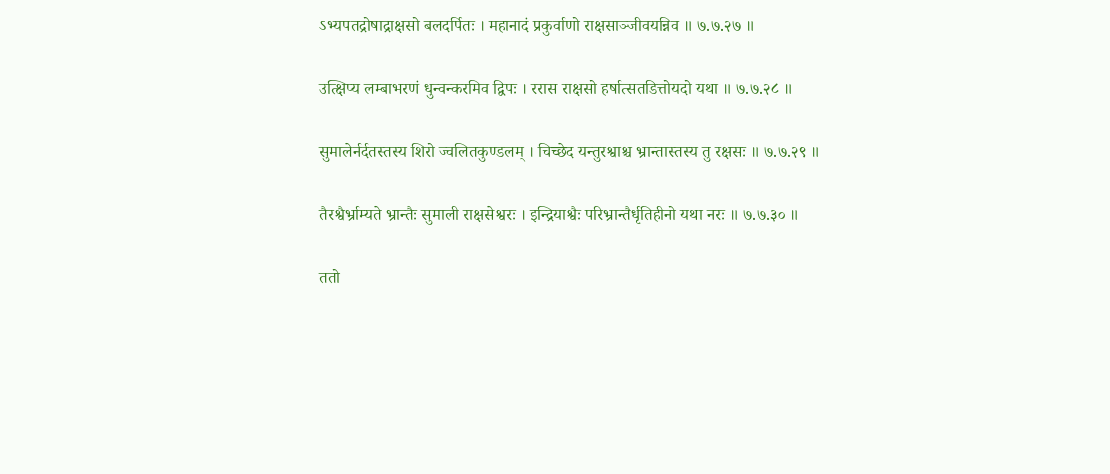ऽभ्यपतद्रोषाद्राक्षसो बलदर्पितः । महानादं प्रकुर्वाणो राक्षसाञ्जीवयन्निव ॥ ७.७.२७ ॥

उत्क्षिप्य लम्बाभरणं धुन्वन्करमिव द्विपः । ररास राक्षसो हर्षात्सतडित्तोयदो यथा ॥ ७.७.२८ ॥

सुमालेर्नर्दतस्तस्य शिरो ज्वलितकुण्डलम् । चिच्छेद यन्तुरश्वाश्च भ्रान्तास्तस्य तु रक्षसः ॥ ७.७.२९ ॥

तैरश्वैर्भ्राम्यते भ्रान्तैः सुमाली राक्षसेश्वरः । इन्द्रियाश्वैः परिभ्रान्तैर्धृतिहीनो यथा नरः ॥ ७.७.३० ॥

ततो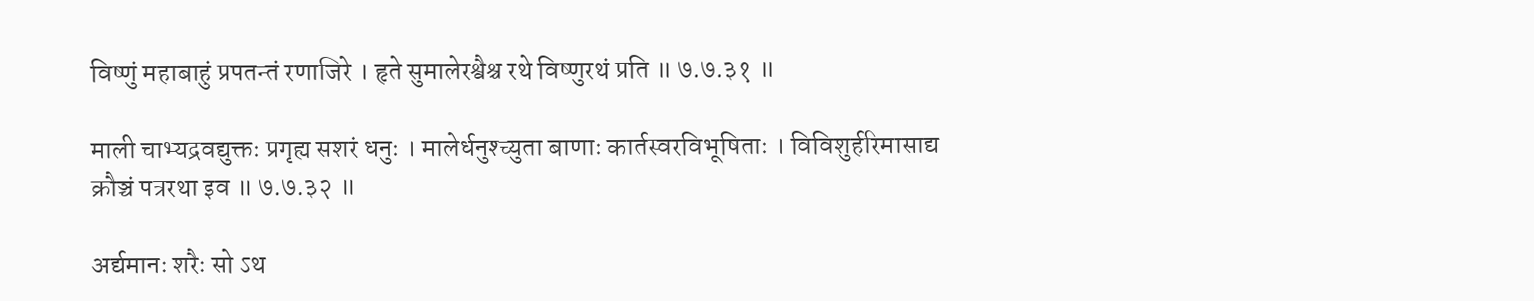विष्णुं महाबाहुं प्रपतन्तं रणाजिरे । हृते सुमालेरश्वैश्च रथे विष्णुरथं प्रति ॥ ७.७.३१ ॥

माली चाभ्यद्रवद्युक्तः प्रगृह्य सशरं धनुः । मालेर्धनुश्च्युता बाणाः कार्तस्वरविभूषिताः । विविशुर्हरिमासाद्य क्रौञ्चं पत्ररथा इव ॥ ७.७.३२ ॥

अर्द्यमानः शरैः सो ऽथ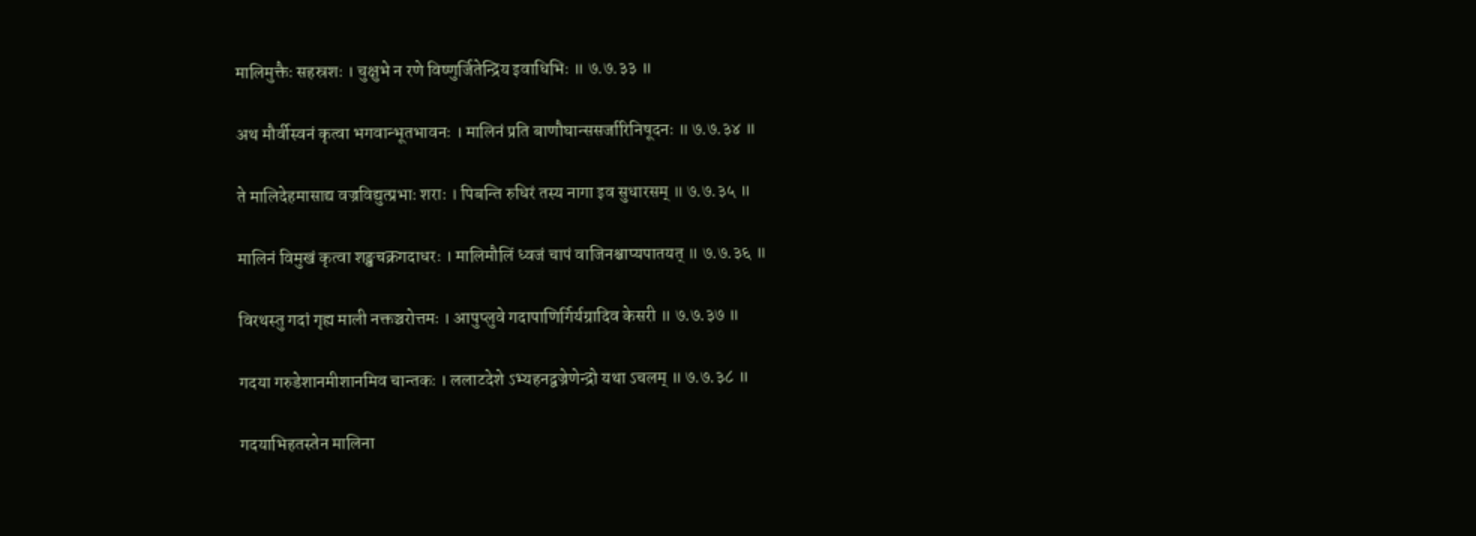मालिमुक्तैः सहस्रशः । चुक्षुभे न रणे विष्णुर्जितेन्द्रिय इवाधिभिः ॥ ७.७.३३ ॥

अथ मौर्वीस्वनं कृत्वा भगवान्भूतभावनः । मालिनं प्रति बाणौघान्ससर्जारिनिषूदनः ॥ ७.७.३४ ॥

ते मालिदेहमासाद्य वज्रविद्युत्प्रभाः शराः । पिबन्ति रुधिरं तस्य नागा इव सुधारसम् ॥ ७.७.३५ ॥

मालिनं विमुखं कृत्वा शङ्खचक्रगदाधरः । मालिमौलिं ध्वजं चापं वाजिनश्चाप्यपातयत् ॥ ७.७.३६ ॥

विरथस्तु गदां गृह्य माली नक्तञ्चरोत्तमः । आपुप्लुवे गदापाणिर्गिर्यग्रादिव केसरी ॥ ७.७.३७ ॥

गदया गरुडेशानमीशानमिव चान्तकः । ललाटदेशे ऽभ्यहनद्वज्रेणेन्द्रो यथा ऽचलम् ॥ ७.७.३८ ॥

गदयाभिहतस्तेन मालिना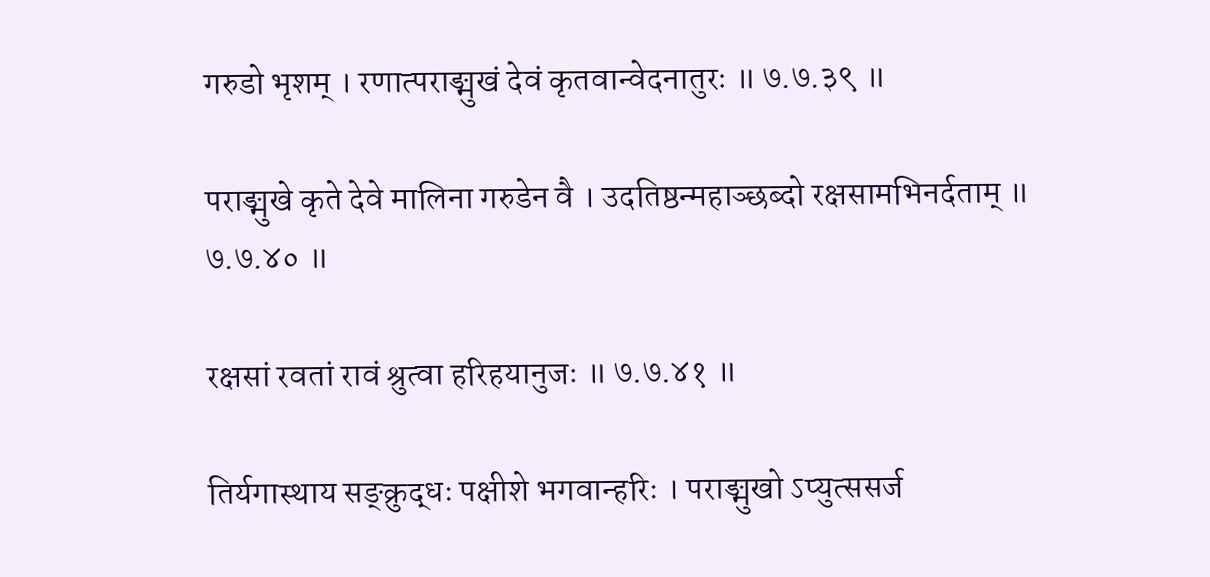गरुडो भृशम् । रणात्पराङ्मुखं देवं कृतवान्वेदनातुरः ॥ ७.७.३९ ॥

पराङ्मुखे कृते देवे मालिना गरुडेन वै । उदतिष्ठन्महाञ्छब्दो रक्षसामभिनर्दताम् ॥ ७.७.४० ॥

रक्षसां रवतां रावं श्रुत्वा हरिहयानुजः ॥ ७.७.४१ ॥

तिर्यगास्थाय सङ्क्रुद्धः पक्षीशे भगवान्हरिः । पराङ्मुखो ऽप्युत्ससर्ज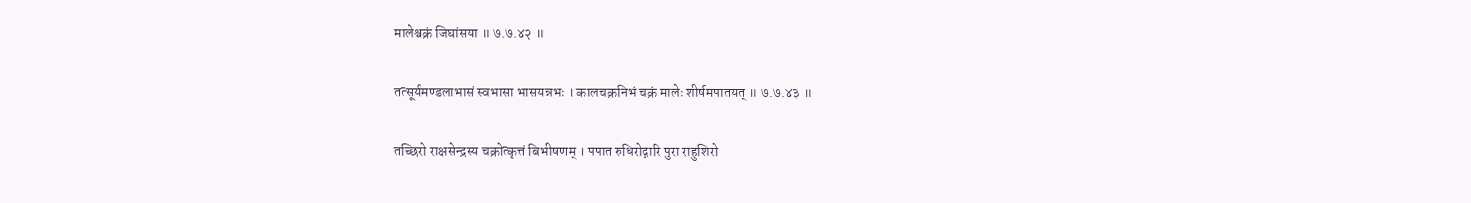मालेश्चक्रं जिघांसया ॥ ७.७.४२ ॥

तत्सूर्यमण्डलाभासं स्वभासा भासयन्नभः । कालचक्रनिभं चक्रं मालेः शीर्षमपातयत् ॥ ७.७.४३ ॥

तच्छिरो राक्षसेन्द्रस्य चक्रोत्कृत्तं बिभीषणम् । पपात रुधिरोद्गारि पुरा राहुशिरो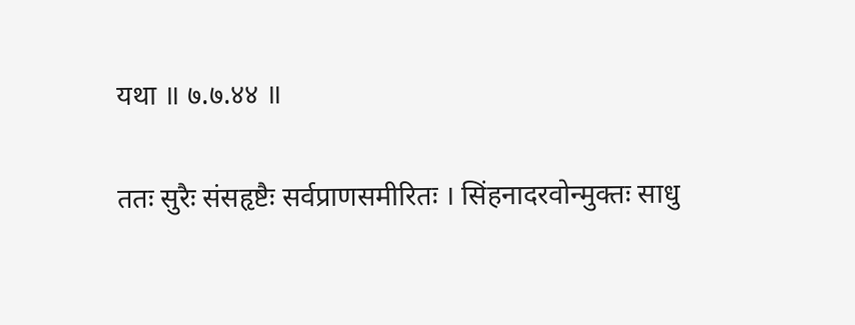यथा ॥ ७.७.४४ ॥

ततः सुरैः संसहृष्टैः सर्वप्राणसमीरितः । सिंहनादरवोन्मुक्तः साधु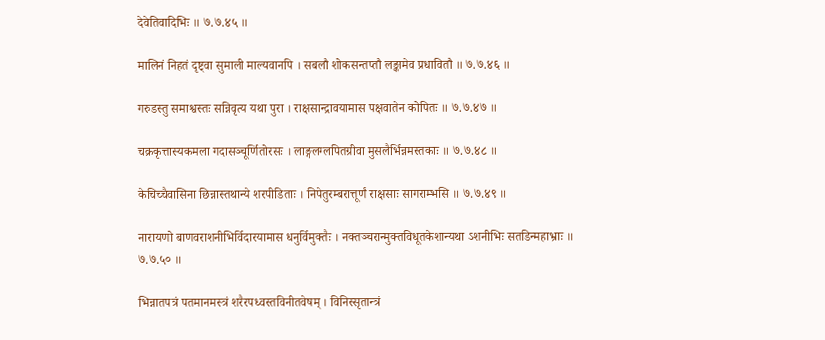देवेतिवादिभिः ॥ ७.७.४५ ॥

मालिनं निहतं दृष्ट्वा सुमाली माल्यवानपि । सबलौ शोकसन्तप्तौ लङ्कामेव प्रधावितौ ॥ ७.७.४६ ॥

गरुडस्तु समाश्वस्तः सन्निवृत्य यथा पुरा । राक्षसान्द्रावयामास पक्षवातेन कोपितः ॥ ७.७.४७ ॥

चक्रकृत्तास्यकमला गदासञ्चूर्णितोरसः । लाङ्गलग्लपितग्रीवा मुसलैर्भिन्नमस्तकाः ॥ ७.७.४८ ॥

केचिच्चैवासिना छिन्नास्तथान्ये शरपीडिताः । निपेतुरम्बरात्तूर्णं राक्षसाः सागराम्भसि ॥ ७.७.४९ ॥

नारायणो बाणवराशनीभिर्विदारयामास धनुर्विमुक्तैः । नक्तञ्चरान्मुक्तविधूतकेशान्यथा ऽशनीभिः सतडिन्महाभ्राः ॥ ७.७.५० ॥

भिन्नातपत्रं पतमानमस्त्रं शरैरपध्वस्तविनीतवेषम् । विनिस्सृतान्त्रं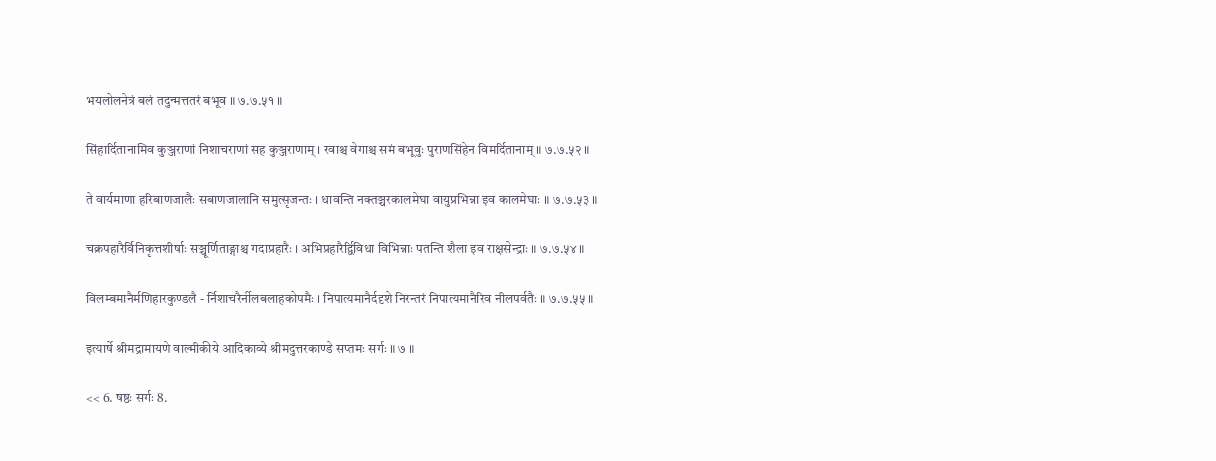भयलोलनेत्रं बलं तदुन्मत्ततरं बभूव ॥ ७.७.५१ ॥

सिंहार्दितानामिव कुञ्जराणां निशाचराणां सह कुञ्जराणाम् । रवाश्च वेगाश्च समं बभूवुः पुराणसिंहेन विमर्दितानाम् ॥ ७.७.५२ ॥

ते वार्यमाणा हरिबाणजालैः सबाणजालानि समुत्सृजन्तः । धावन्ति नक्तञ्चरकालमेघा वायुप्रभिन्ना इव कालमेघाः ॥ ७.७.५३ ॥

चक्रपहारैर्विनिकृत्तशीर्षाः सञ्चूर्णिताङ्गाश्च गदाप्रहारैः । अभिप्रहारैर्द्विविधा विभिन्नाः पतन्ति शैला इव राक्षसेन्द्राः ॥ ७.७.५४ ॥

विलम्बमानैर्मणिहारकुण्डलै - र्निशाचरैर्नीलबलाहकोपमैः । निपात्यमानैर्ददृशे निरन्तरं निपात्यमानैरिव नीलपर्वतैः ॥ ७.७.५५ ॥

इत्यार्षे श्रीमद्रामायणे वाल्मीकीये आदिकाव्ये श्रीमदुत्तरकाण्डे सप्तमः सर्गः ॥ ७ ॥

<< 6. षष्ठः सर्गः 8.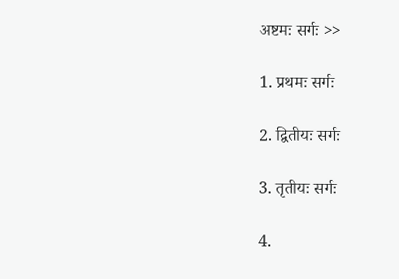अष्टमः सर्गः >>

1. प्रथमः सर्गः

2. द्वितीयः सर्गः

3. तृतीयः सर्गः

4.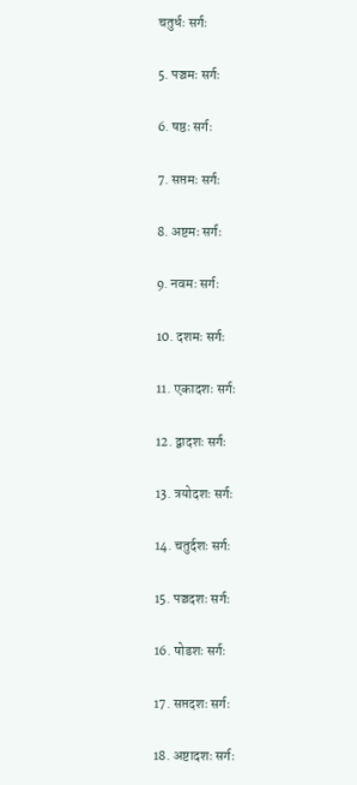चतुर्धः सर्गः

5. पञ्चमः सर्गः

6. षष्ठः सर्गः

7. सप्तमः सर्गः

8. अष्टमः सर्गः

9. नवमः सर्गः

10. दशमः सर्गः

11. एकादशः सर्गः

12. द्वादशः सर्गः

13. त्रयोदशः सर्गः

14. चतुर्दशः सर्गः

15. पञ्चदशः सर्गः

16. षोडशः सर्गः

17. सप्तदशः सर्गः

18. अष्टादशः सर्गः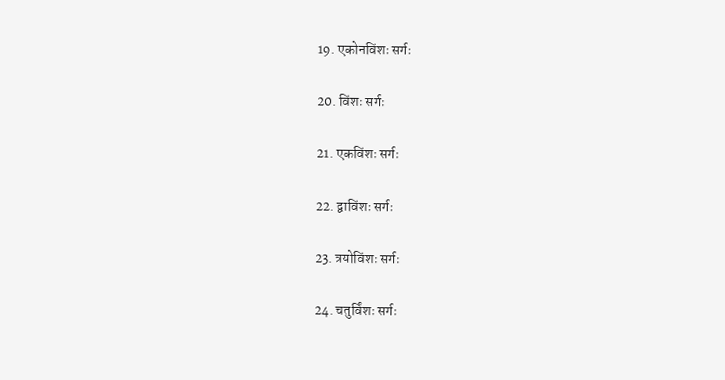19. एकोनविंशः सर्गः

20. विंशः सर्गः

21. एकविंशः सर्गः

22. द्वाविंशः सर्गः

23. त्रयोविंशः सर्गः

24. चतुर्विंशः सर्गः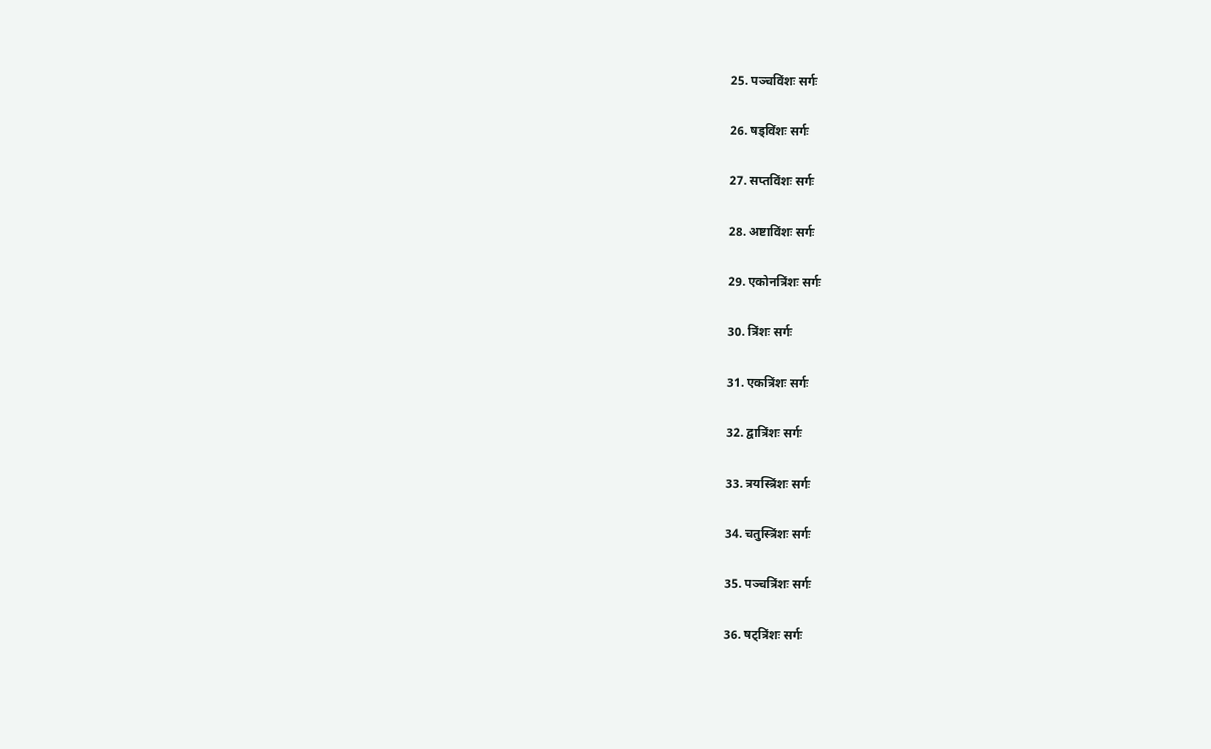25. पञ्चविंशः सर्गः

26. षड्विंशः सर्गः

27. सप्तविंशः सर्गः

28. अष्टाविंशः सर्गः

29. एकोनत्रिंशः सर्गः

30. त्रिंशः सर्गः

31. एकत्रिंशः सर्गः

32. द्वात्रिंशः सर्गः

33. त्रयस्त्रिंशः सर्गः

34. चतुस्त्रिंशः सर्गः

35. पञ्चत्रिंशः सर्गः

36. षट्त्रिंशः सर्गः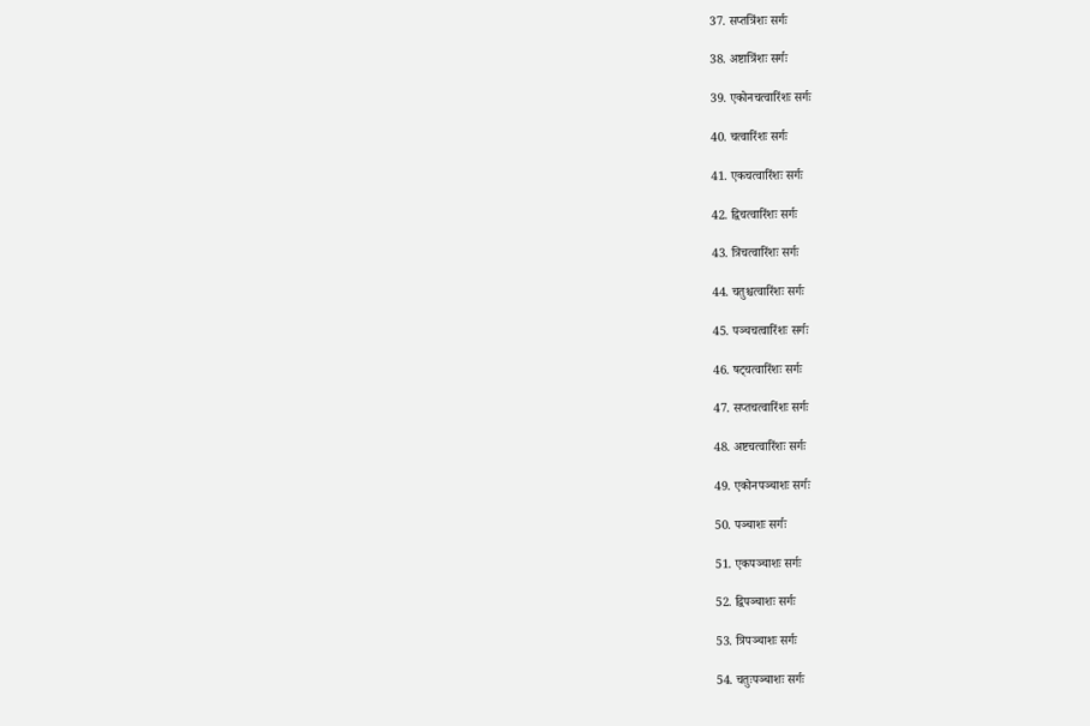37. सप्तत्रिंशः सर्गः

38. अष्टात्रिंशः सर्गः

39. एकोनचत्वारिंशः सर्गः

40. चत्वारिंशः सर्गः

41. एकचत्वारिंशः सर्गः

42. द्विचत्वारिंशः सर्गः

43. त्रिचत्वारिंशः सर्गः

44. चतुश्चत्वारिंशः सर्गः

45. पञ्चचत्वारिंशः सर्गः

46. षट्चत्वारिंशः सर्गः

47. सप्तचत्वारिंशः सर्गः

48. अष्टचत्वारिंशः सर्गः

49. एकोनपञ्चाशः सर्गः

50. पञ्चाशः सर्गः

51. एकपञ्चाशः सर्गः

52. द्विपञ्चाशः सर्गः

53. त्रिपञ्चाशः सर्गः

54. चतुःपञ्चाशः सर्गः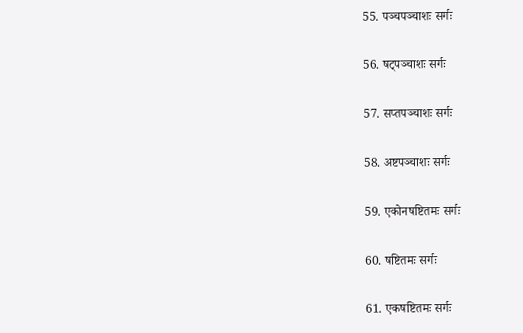55. पञ्चपञ्चाशः सर्गः

56. षट्पञ्चाशः सर्गः

57. सप्तपञ्चाशः सर्गः

58. अष्टपञ्चाशः सर्गः

59. एकोनषष्टितमः सर्गः

60. षष्टितमः सर्गः

61. एकषष्टितमः सर्गः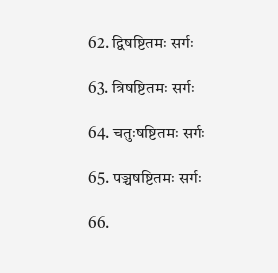62. द्विषष्टितमः सर्गः

63. त्रिषष्टितमः सर्गः

64. चतुःषष्टितमः सर्गः

65. पञ्चषष्टितमः सर्गः

66.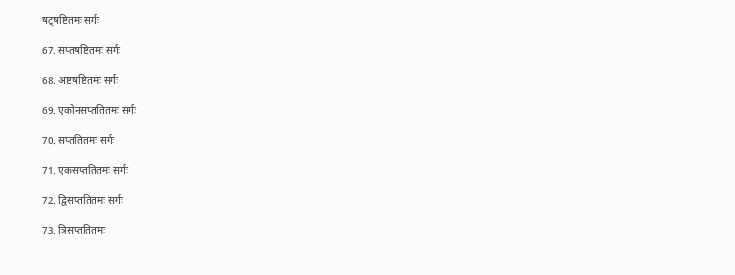षट्षष्टितमः सर्गः

67. सप्तषष्टितमः सर्गः

68. अष्टषष्टितमः सर्गः

69. एकोनसप्ततितमः सर्गः

70. सप्ततितमः सर्गः

71. एकसप्ततितमः सर्गः

72. द्विसप्ततितमः सर्गः

73. त्रिसप्ततितमः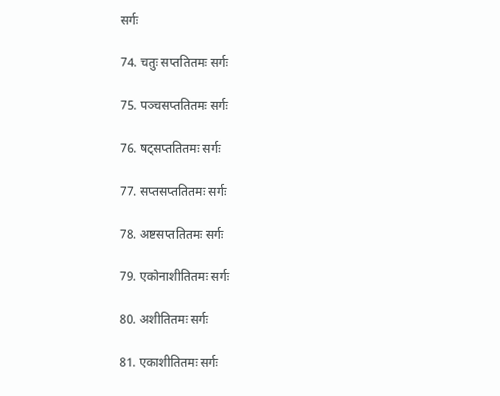सर्गः

74. चतुः सप्ततितमः सर्गः

75. पञ्चसप्ततितमः सर्गः

76. षट्सप्ततितमः सर्गः

77. सप्तसप्ततितमः सर्गः

78. अष्टसप्ततितमः सर्गः

79. एकोनाशीतितमः सर्गः

80. अशीतितमः सर्गः

81. एकाशीतितमः सर्गः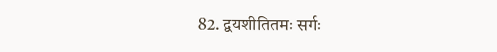82. द्वयशीतितमः सर्गः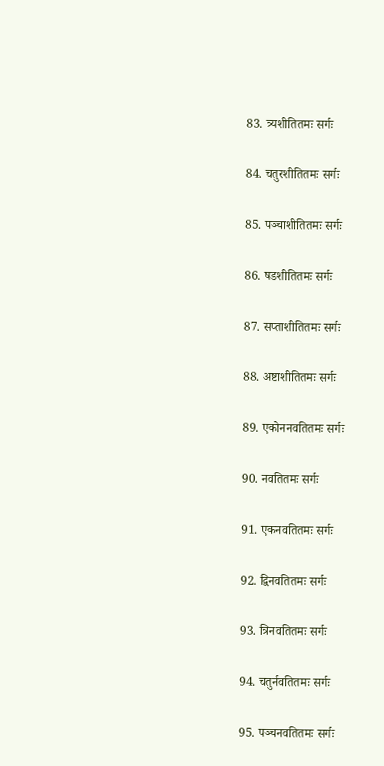83. त्र्यशीतितमः सर्गः

84. चतुरशीतितमः सर्गः

85. पञ्चाशीतितमः सर्गः

86. षडशीतितमः सर्गः

87. सप्ताशीतितमः सर्गः

88. अष्टाशीतितमः सर्गः

89. एकोननवतितमः सर्गः

90. नवतितमः सर्गः

91. एकनवतितमः सर्गः

92. द्विनवतितमः सर्गः

93. त्रिनवतितमः सर्गः

94. चतुर्नवतितमः सर्गः

95. पञ्चनवतितमः सर्गः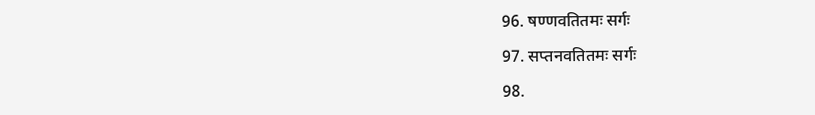96. षण्णवतितमः सर्गः

97. सप्तनवतितमः सर्गः

98.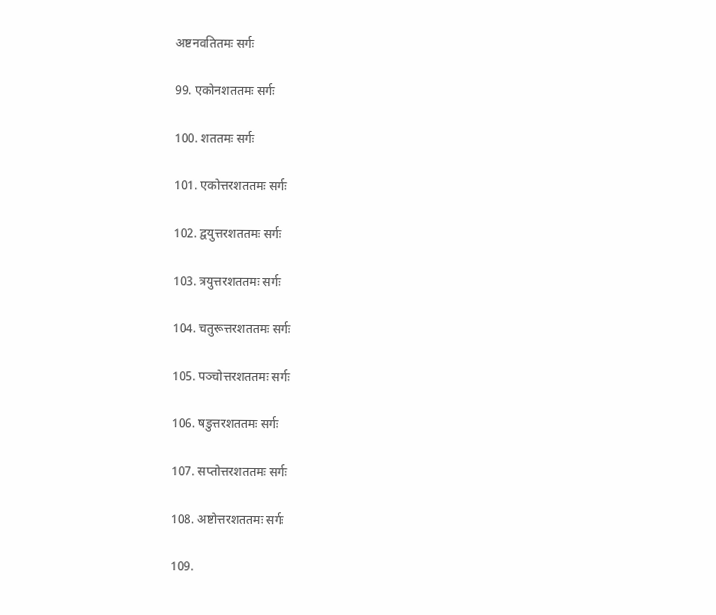अष्टनवतितमः सर्गः

99. एकोनशततमः सर्गः

100. शततमः सर्गः

101. एकोत्तरशततमः सर्गः

102. द्वयुत्तरशततमः सर्गः

103. त्रयुत्तरशततमः सर्गः

104. चतुरूत्तरशततमः सर्गः

105. पञ्चोत्तरशततमः सर्गः

106. षडुत्तरशततमः सर्गः

107. सप्तोत्तरशततमः सर्गः

108. अष्टोत्तरशततमः सर्गः

109.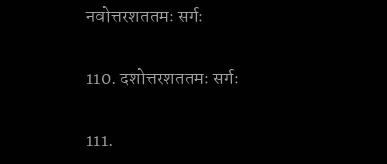नवोत्तरशततमः सर्गः

110. दशोत्तरशततमः सर्गः

111.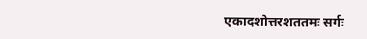एकादशोत्तरशततमः सर्गः